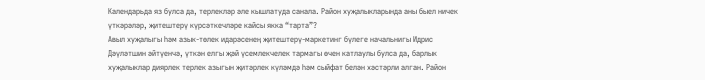Календарьда яз булса да, терлекләр әле кышлатуда санала. Район хуҗалыкларында аны быел ничек үткәрәләр, җитештерү күрсәткечләре кайсы якка “тарта”?
Авыл хуҗалыгы һәм азык-төлек идарәсенең җитештерү-маркетинг бүлеге начальнигы Идрис Дәүләтшин әйтүенчә, үткән елгы җәй үсемлекчелек тармагы өчен катлаулы булса да, барлык хуҗалыклар диярлек терлек азыгын җитәрлек күләмдә һәм сыйфат белән хәстәрли алган. Район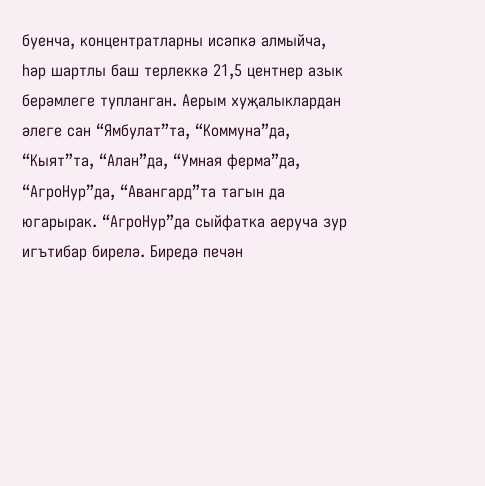буенча, концентратларны исәпкә алмыйча, һәр шартлы баш терлеккә 21,5 центнер азык берәмлеге тупланган. Аерым хуҗалыклардан әлеге сан “Ямбулат”та, “Коммуна”да, “Кыят”та, “Алан”да, “Умная ферма”да, “АгроНур”да, “Авангард”та тагын да югарырак. “АгроНур”да сыйфатка аеруча зур игътибар бирелә. Биредә печән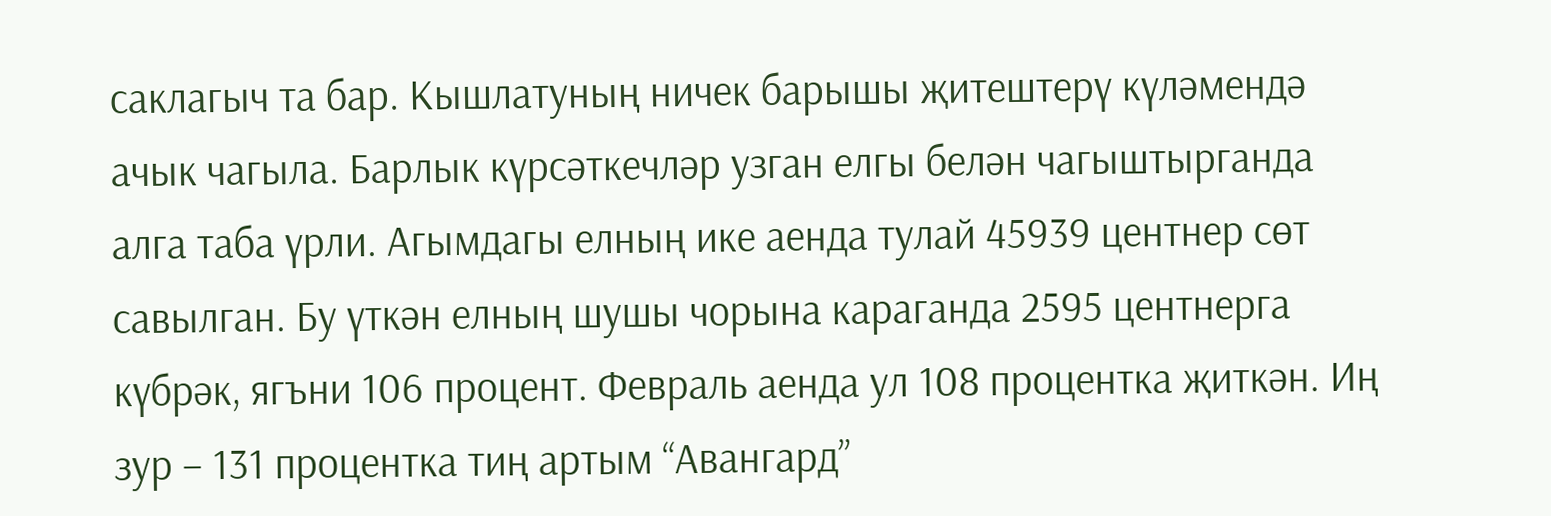саклагыч та бар. Кышлатуның ничек барышы җитештерү күләмендә ачык чагыла. Барлык күрсәткечләр узган елгы белән чагыштырганда алга таба үрли. Агымдагы елның ике аенда тулай 45939 центнер сөт савылган. Бу үткән елның шушы чорына караганда 2595 центнерга күбрәк, ягъни 106 процент. Февраль аенда ул 108 процентка җиткән. Иң зур – 131 процентка тиң артым “Авангард”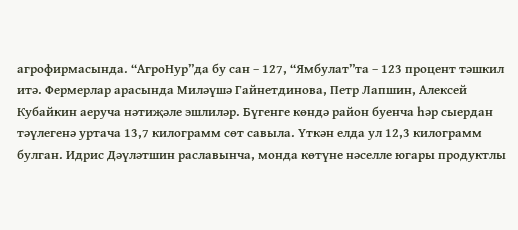агрофирмасында. “АгроНур”да бу сан – 127, “Ямбулат”та – 123 процент тәшкил итә. Фермерлар арасында Миләүшә Гайнетдинова, Петр Лапшин, Алексей Кубайкин аеруча нәтиҗәле эшлиләр. Бүгенге көндә район буенча һәр сыердан тәүлегенә уртача 13,7 килограмм сөт савыла. Үткән елда ул 12,3 килограмм булган. Идрис Дәүләтшин раславынча, монда көтүне нәселле югары продуктлы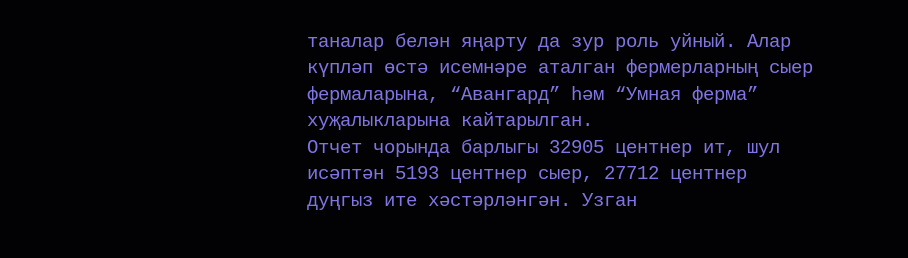таналар белән яңарту да зур роль уйный. Алар күпләп өстә исемнәре аталган фермерларның сыер фермаларына, “Авангард” һәм “Умная ферма” хуҗалыкларына кайтарылган.
Отчет чорында барлыгы 32905 центнер ит, шул исәптән 5193 центнер сыер, 27712 центнер дуңгыз ите хәстәрләнгән. Узган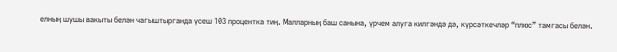елның шушы вакыты белән чагыштырганда үсеш 103 процентка тиң. Малларның баш санына, үрчем алуга килгәндә дә, күрсәткечләр “плюс” тамгасы белән.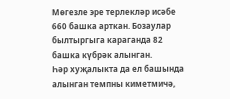Мөгезле эре терлекләр исәбе 660 башка арткан. Бозаулар былтыргыга караганда 82 башка күбрәк алынган.
Һәр хуҗалыкта да ел башында алынган темпны киметмичә,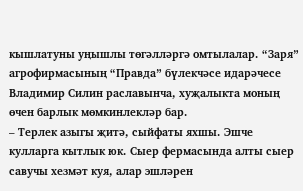кышлатуны уңышлы төгәлләргә омтылалар. “Заря” агрофирмасының “Правда” бүлекчәсе идарәчесе Владимир Силин раславынча, хуҗалыкта моның өчен барлык мөмкинлекләр бар.
– Терлек азыгы җитә, сыйфаты яхшы. Эшче кулларга кытлык юк. Сыер фермасында алты сыер савучы хезмәт куя, алар эшләрен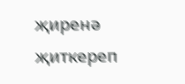җиренә җиткереп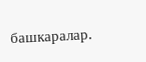башкаралар.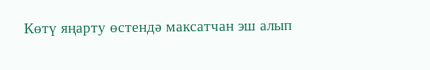Көтү яңарту өстендә максатчан эш алып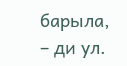барыла, – ди ул.